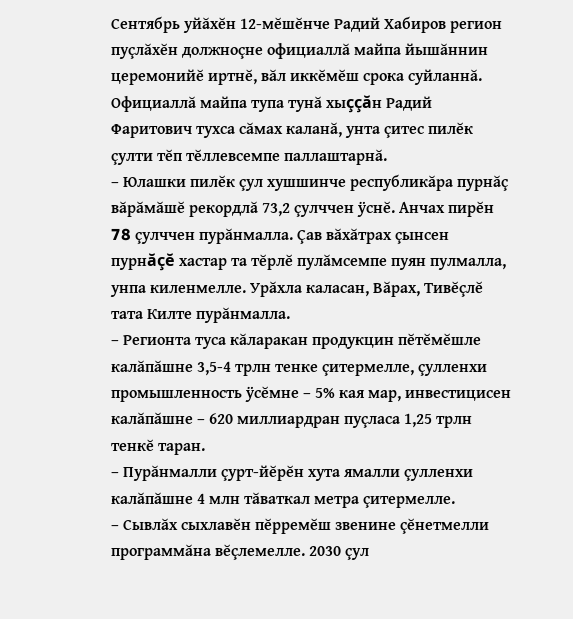Сентябрь уйăхĕн 12-мĕшĕнче Радий Хабиров регион пуçлăхĕн должноçне официаллă майпа йышăннин церемонийĕ иртнĕ, вăл иккĕмĕш срока суйланнă. Официаллă майпа тупа тунă хыççăн Радий Фаритович тухса сăмах каланă, унта çитес пилĕк çулти тĕп тĕллевсемпе паллаштарнă.
– Юлашки пилĕк çул хушшинче республикăра пурнăç вăрăмăшĕ рекордлă 73,2 çулччен ÿснĕ. Анчах пирĕн 78 çулччен пурăнмалла. Çав вăхăтрах çынсен пурнăçĕ хастар та тĕрлĕ пулăмсемпе пуян пулмалла, унпа киленмелле. Урăхла каласан, Вăрах, Тивĕçлĕ тата Килте пурăнмалла.
– Регионта туса кăларакан продукцин пĕтĕмĕшле калăпăшне 3,5-4 трлн тенке çитермелле, çулленхи промышленность ÿсĕмне – 5% кая мар, инвестицисен калăпăшне – 620 миллиардран пуçласа 1,25 трлн тенкĕ таран.
– Пурăнмалли çурт-йĕрĕн хута ямалли çулленхи калăпăшне 4 млн тăваткал метра çитермелле.
– Сывлăх сыхлавĕн пĕрремĕш звенине çĕнетмелли программăна вĕçлемелле. 2030 çул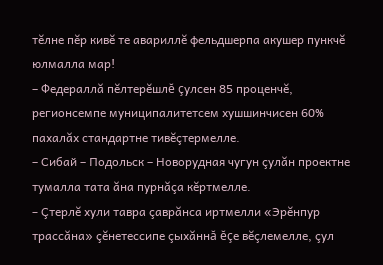тĕлне пĕр кивĕ те авариллĕ фельдшерпа акушер пункчĕ юлмалла мар!
– Федераллă пĕлтерĕшлĕ çулсен 85 проценчĕ, регионсемпе муниципалитетсем хушшинчисен 60% пахалăх стандартне тивĕçтермелле.
– Сибай – Подольск – Новорудная чугун çулăн проектне тумалла тата ăна пурнăçа кĕртмелле.
– Çтерлĕ хули тавра çаврăнса иртмелли «Эрĕнпур трассăна» çĕнетессипе çыхăннă ĕçе вĕçлемелле, çул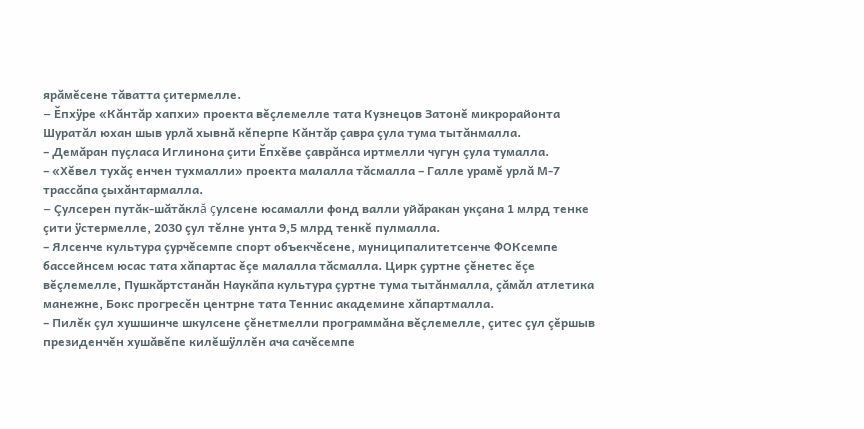ярăмĕсене тăватта çитермелле.
– Ĕпхÿре «Кăнтăр хапхи» проекта вĕçлемелле тата Кузнецов Затонĕ микрорайонта Шуратăл юхан шыв урлă хывнă кĕперпе Кăнтăр çавра çула тума тытăнмалла.
– Демăран пуçласа Иглинона çити Ĕпхĕве çаврăнса иртмелли чугун çула тумалла.
– «Хĕвел тухăç енчен тухмалли» проекта малалла тăсмалла – Галле урамĕ урлă М-7 трассăпа çыхăнтармалла.
– Çулсерен путăк-шăтăклă çулсене юсамалли фонд валли уйăракан укçана 1 млрд тенке çити ÿстермелле, 2030 çул тĕлне унта 9,5 млрд тенкĕ пулмалла.
– Ялсенче культура çурчĕсемпе спорт объекчĕсене, муниципалитетсенче ФОКсемпе бассейнсем юсас тата хăпартас ĕçе малалла тăсмалла. Цирк ҫуртне çĕнетес ĕçе вĕçлемелле, Пушкăртстанăн Наукăпа культура çуртне тума тытăнмалла, çăмăл атлетика манежне, Бокс прогресĕн центрне тата Теннис академине хăпартмалла.
– Пилĕк çул хушшинче шкулсене çĕнетмелли программăна вĕçлемелле, çитес çул çĕршыв президенчĕн хушăвĕпе килĕшÿллĕн ача сачĕсемпе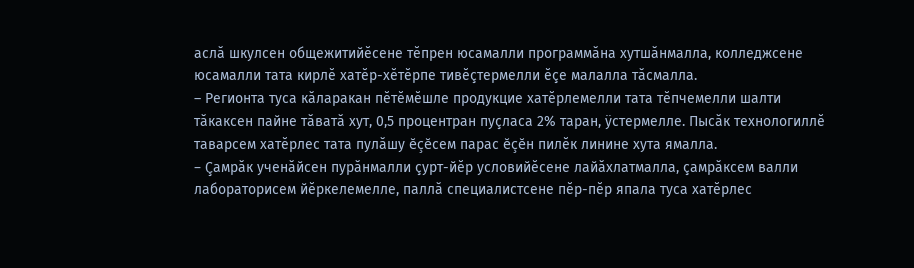аслă шкулсен общежитийĕсене тĕпрен юсамалли программăна хутшăнмалла, колледжсене юсамалли тата кирлĕ хатĕр-хĕтĕрпе тивĕçтермелли ĕçе малалла тăсмалла.
– Регионта туса кăларакан пĕтĕмĕшле продукцие хатĕрлемелли тата тĕпчемелли шалти тăкаксен пайне тăватă хут, 0,5 процентран пуçласа 2% таран, ÿстермелле. Пысăк технологиллĕ таварсем хатĕрлес тата пулăшу ĕçĕсем парас ĕçĕн пилĕк линине хута ямалла.
– Çамрăк ученăйсен пурăнмалли çурт-йĕр условийĕсене лайăхлатмалла, çамрăксем валли лабораторисем йĕркелемелле, паллă специалистсене пĕр-пĕр япала туса хатĕрлес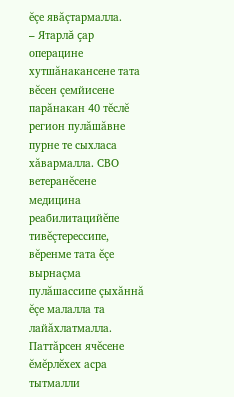ĕçе явăçтармалла.
– Ятарлă çар операцине хутшăнакансене тата вĕсен çемйисене парăнакан 40 тĕслĕ регион пулăшăвне пурне те сыхласа хăвармалла. СВО ветеранĕсене медицина реабилитацийĕпе тивĕçтерессипе, вĕренме тата ĕçе вырнаçма пулăшассипе çыхăннă ĕçе малалла та лайăхлатмалла. Паттăрсен ячĕсене ĕмĕрлĕхех асра тытмалли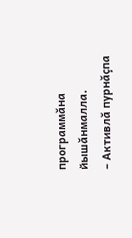программăна йышăнмалла.
– Активлă пурнăçпа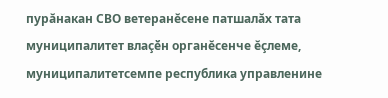пурăнакан СВО ветеранĕсене патшалăх тата муниципалитет влаçӗн органĕсенче ĕçлеме, муниципалитетсемпе республика управленине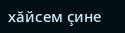хăйсем çине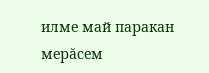илме май паракан мерăсем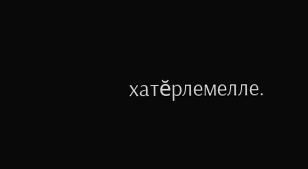хатĕрлемелле.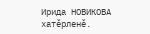Ирида НОВИКОВА хатĕрленĕ.